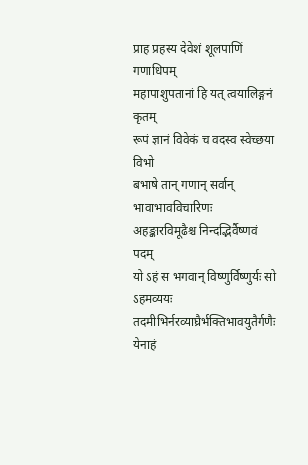प्राह प्रहस्य देवेशं शूलपाणिं गणाधिपम्
महापाशुपतानां हि यत् त्वयालिङ्गनं कृतम्
रूपं ज्ञानं विवेकं च वदस्व स्वेच्छया विभो
बभाषे तान् गणान् सर्वान् भावाभावविचारिणः
अहङ्कारविमूढैश्च निन्दद्भिर्वैष्णवं पदम्
यो ऽहं स भगवान् विष्णुर्विष्णुर्यः सो ऽहमव्ययः
तदमीभिर्नरव्याघ्रैर्भक्तिभावयुतैर्गणैः
येनाहं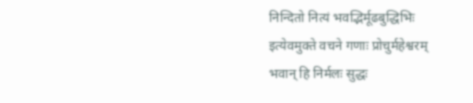निन्दितो नित्यं भवद्भिर्मूढबुद्धिभिः
इत्येवमुक्ते वचने गणाः प्रोचुर्महेश्वरम्
भवान् हि निर्मलः सुद्धः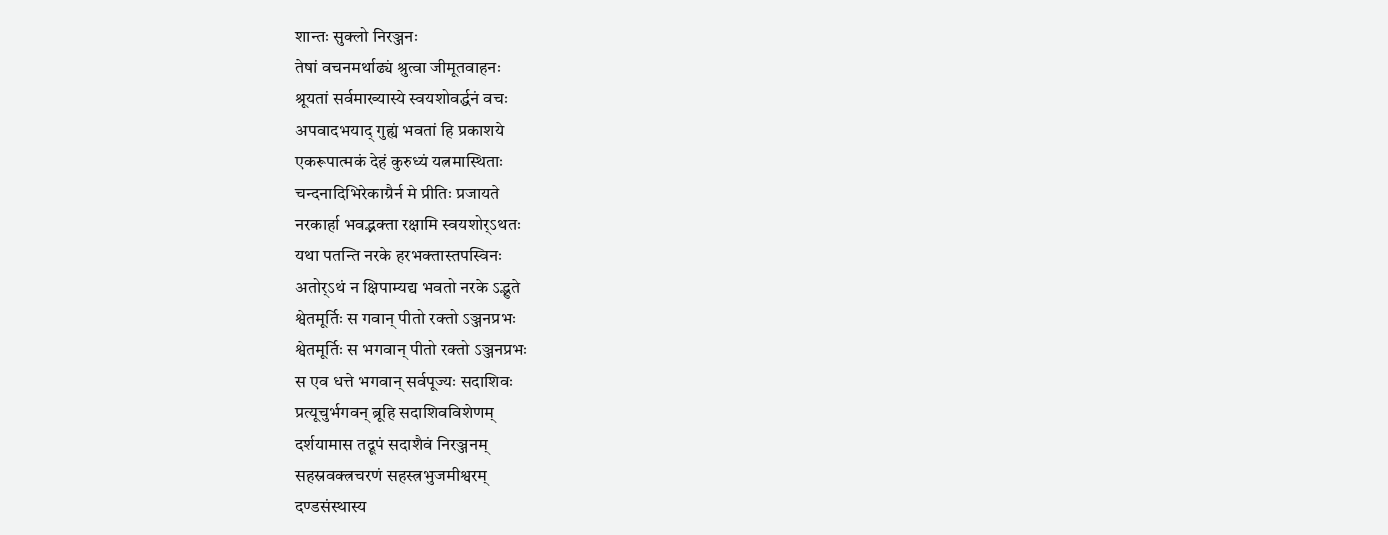शान्तः सुक्लो निरञ्जनः
तेषां वचनमर्थाढ्यं श्रुत्वा जीमूतवाहनः
श्रूयतां सर्वमाख्यास्ये स्वयशोवर्द्धनं वचः
अपवादभयाद् गुह्यं भवतां हि प्रकाशये
एकरूपात्मकं देहं कुरुध्यं यत्नमास्थिताः
चन्दनादिभिरेकाग्रैर्न मे प्रीतिः प्रजायते
नरकार्हा भवद्भक्ता रक्षामि स्वयशोर्ऽथतः
यथा पतन्ति नरके हरभक्तास्तपस्विनः
अतोर्ऽथं न क्षिपाम्यद्य भवतो नरके ऽद्भुते
श्वेतमूर्तिः स गवान् पीतो रक्तो ऽञ्जनप्रभः
श्वेतमूर्तिः स भगवान् पीतो रक्तो ऽञ्जनप्रभः
स एव धत्ते भगवान् सर्वपूज्यः सदाशिवः
प्रत्यूचुर्भगवन् ब्रूहि सदाशिवविशेणम्
दर्शयामास तद्रूपं सदाशैवं निरञ्जनम्
सहस्रवक्त्रचरणं सहस्त्रभुजमीश्वरम्
दण्डसंस्थास्य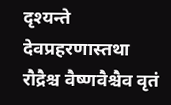दृश्यन्ते देवप्रहरणास्तथा
रौद्रैश्च वैष्णवैश्चैव वृतं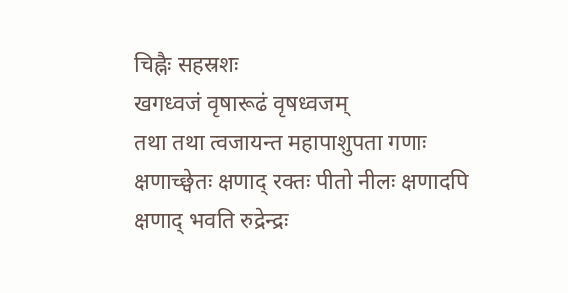चिह्नैः सहस्रशः
खगध्वजं वृषारूढं वृषध्वजम्
तथा तथा त्वजायन्त महापाशुपता गणाः
क्षणाच्छ्वेतः क्षणाद् रक्तः पीतो नीलः क्षणादपि
क्षणाद् भवति रुद्रेन्द्रः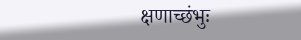क्षणाच्छंभुः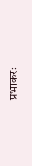प्रभाकरः